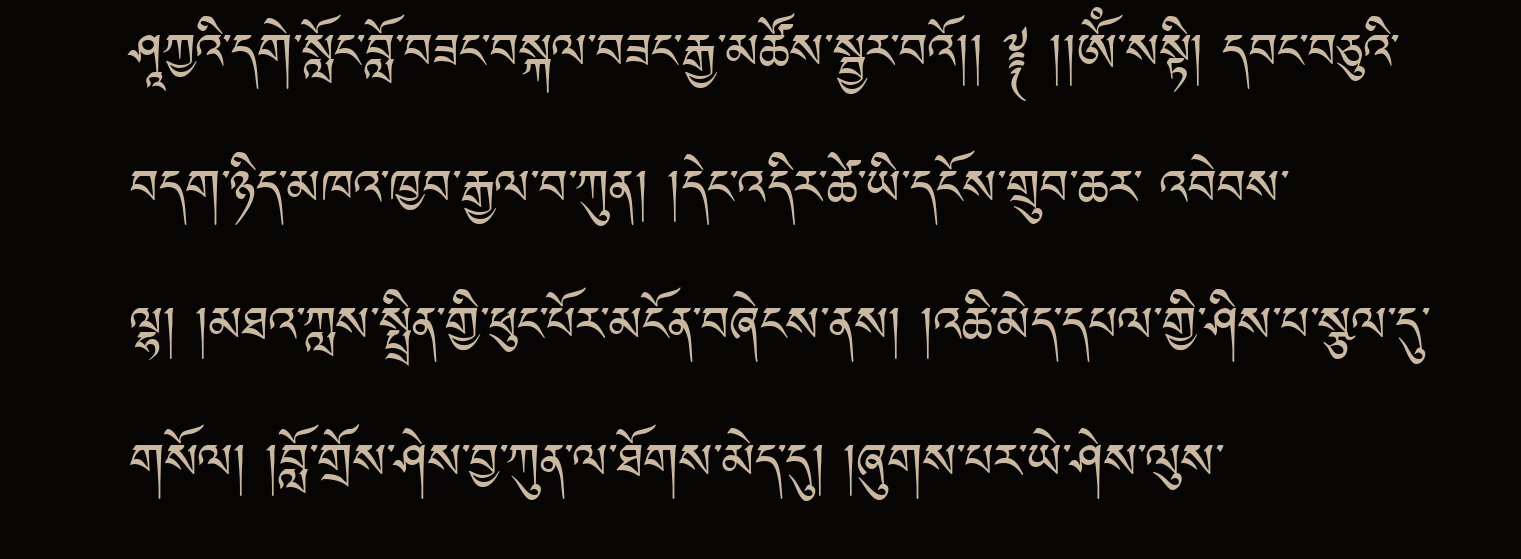ཤཱཀྱའི་དགེ་སློང་བློ་བཟང་བསྐལ་བཟང་རྒྱ་མཚོས་སྦྱར་བའོ།། ༈ །།ཨོཾ་སསྟི། དབང་བཅུའི་བདག་ཉིད་མཁའ་ཁྱབ་རྒྱལ་བ་ཀུན། །དེང་འདིར་ཚེ་ཡི་དངོས་གྲུབ་ཆར་ འབེབས་ལྷ། །མཐའ་ཀླས་སྤྲིན་གྱི་ཕུང་པོར་མངོན་བཞེངས་ནས། །འཆི་མེད་དཔལ་གྱི་ཤིས་པ་སྩལ་དུ་གསོལ། །བློ་གྲོས་ཤེས་བྱ་ཀུན་ལ་ཐོགས་མེད་དུ། །ཞུགས་པར་ཡེ་ཤེས་ལུས་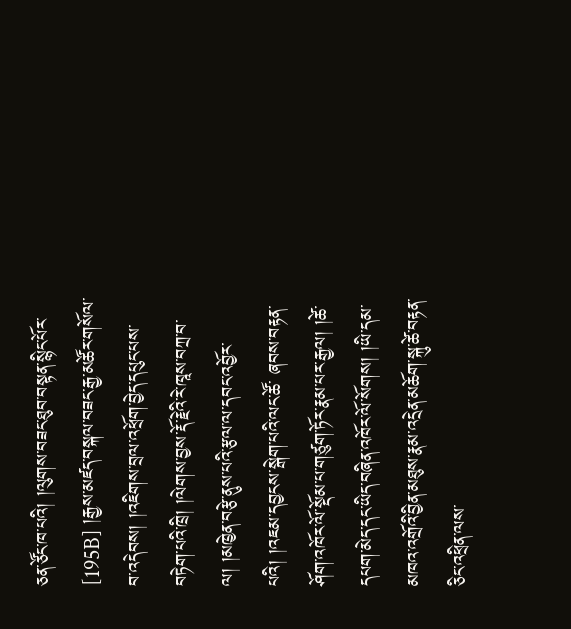ཅན་ཙོང་ཁ་པའི། །ལུགས་བཟང་ཐུབ་བསྟན་སྙིང་པོར་ [195B] །རྒྱས་མཛད་བསྐལ་བཟང་རྒྱ་མཚོར་གསོལ་བ་འདེབས། །འཇིགས་བྲལ་འཕྲོག་བྱེད་དཔུང་པས་བཏེག་པའི་ཁྲི། །ལེགས་བྱས་རྡོ་རྗེའི་རེ་ཁཱས་བཀྲ་བ་ལ། །མཁྱེན་བརྩེ་ནུས་པའི་རྩལ་ལ་དབང་འབྱོར་པའི། །འཇམ་དབྱངས་སྒེག་པའི་ལང་ཚོ་ ཞབས་བརྟན་ཤོག་འཁོར་ལོ་སྡོམ་པ་གཙུག་ཏོར་རྣམ་པར་རྒྱལ། །ཚེ་དཔག་མེད་དང་ཡིད་བཞིན་འཁོར་ལོ་སོགས། །ཡི་དམ་མཁའ་འགྲོའི་བྱིན་མཐུས་རྣམ་འདྲེན་མཆོག་སྐུ་ཚེ་བརྟན་ཅིང་འཕྲིན་ལས་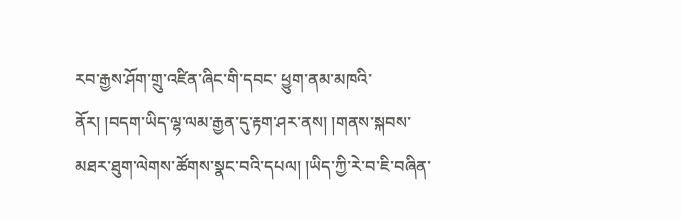རབ་རྒྱས་ཤོག་གྲུ་འཛིན་ཞིང་གི་དབང་ ཕྱུག་ནམ་མཁའི་ནོར། །བདག་ཡིད་ལྷ་ལམ་རྒྱན་དུ་རྟག་ཤར་ནས། །གནས་སྐབས་མཐར་ཐུག་ལེགས་ཚོགས་སྣང་བའི་དཔལ། །ཡིད་ཀྱི་རེ་བ་ཇི་བཞིན་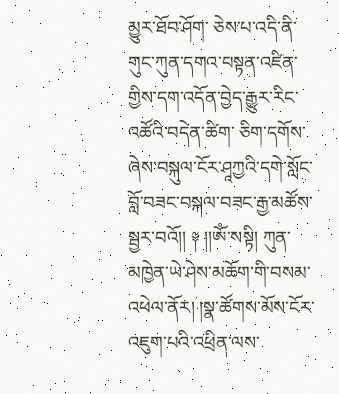མྱུར་ཐོབ་ཤོག་ ཅེས་པ་འདི་ནི་གུང་ཀུན་དགའ་བསྟན་འཛིན་གྱིས་དག་འདོན་བྱེད་རྒྱུར་རིང་འཚོའི་བདེན་ཚིག་ ཅིག་དགོས་ཞེས་བསྐུལ་ངོར་ཤཱཀྱའི་དགེ་སློང་བློ་བཟང་བསྐལ་བཟང་རྒྱ་མཚོས་སྦྱར་བའོ།། ༈ །།ཨོཾ་སསྟི། ཀུན་མཁྱེན་ཡེ་ཤེས་མཆོག་གི་བསམ་འཕེལ་ནོར། །སྣ་ཚོགས་མོས་ངོར་འཇུག་པའི་འཕྲིན་ལས་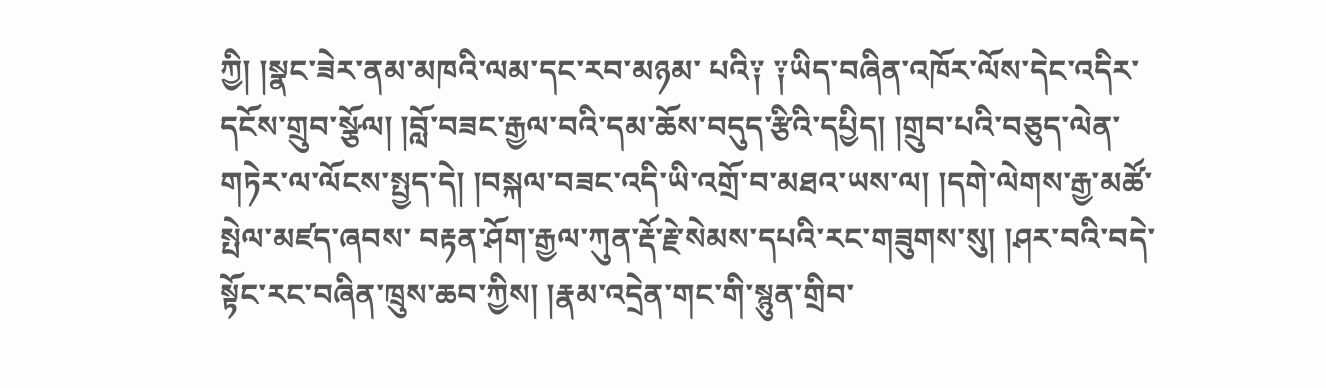ཀྱི། །སྣང་ཟེར་ནམ་མཁའི་ལམ་དང་རབ་མཉམ་ པའི༑ ༑ཡིད་བཞིན་འཁོར་ལོས་དེང་འདིར་དངོས་གྲུབ་སྩོལ། །བློ་བཟང་རྒྱལ་བའི་དམ་ཆོས་བདུད་རྩིའི་དཔྱིད། །གྲུབ་པའི་བཅུད་ལེན་གཏེར་ལ་ལོངས་སྤྱད་དེ། །བསྐལ་བཟང་འདི་ཡི་འགྲོ་བ་མཐའ་ཡས་ལ། །དགེ་ལེགས་རྒྱ་མཚོ་སྤེལ་མཛད་ཞབས་ བརྟན་ཤོག་རྒྱལ་ཀུན་རྡོ་རྗེ་སེམས་དཔའི་རང་གཟུགས་སུ། །ཤར་བའི་བདེ་སྟོང་རང་བཞིན་ཁྲུས་ཆབ་ཀྱིས། །རྣམ་འདྲེན་གང་གི་སྙུན་གྲིབ་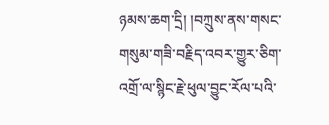ཉམས་ཆག་དྲི། །བཀྲུས་ནས་གསང་གསུམ་གཟི་བརྗིད་འབར་གྱུར་ཅིག་འགྲོ་ལ་སྙིང་རྗེ་ཕུལ་བྱུང་རོལ་པའི་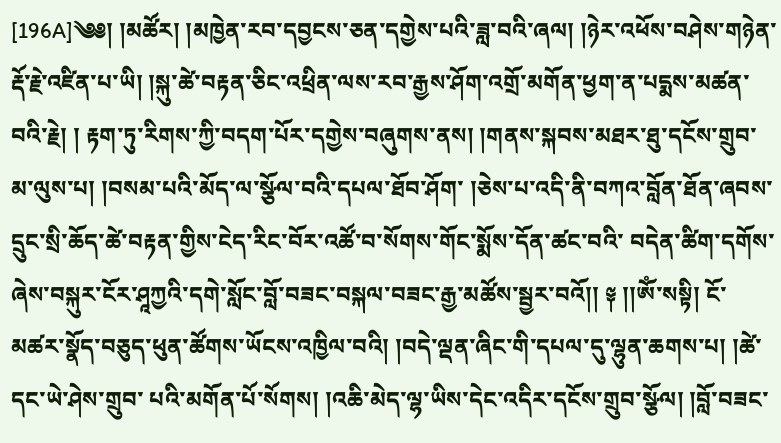[196A]༄༅། །མཚོར། །མཁྱེན་རབ་དབྱངས་ཅན་དགྱེས་པའི་ཟླ་བའི་ཞལ། །ཉེར་འཕོས་བཤེས་གཉེན་རྡོ་རྗེ་འཛིན་པ་ཡི། །སྐུ་ཚེ་བརྟན་ཅིང་འཕྲིན་ལས་རབ་རྒྱས་ཤོག་འགྲོ་མགོན་ཕྱག་ན་པདྨས་མཚན་བའི་རྗེ། ། རྟག་ཏུ་རིགས་ཀྱི་བདག་པོར་དགྱེས་བཞུགས་ནས། །གནས་སྐབས་མཐར་ཐུ་དངོས་གྲུབ་མ་ལུས་པ། །བསམ་པའི་མོད་ལ་སྩོལ་བའི་དཔལ་ཐོབ་ཤོག་ །ཅེས་པ་འདི་ནི་བཀའ་བློན་ཐོན་ཞབས་དྲུང་སྲི་ཆོད་ཚེ་བརྟན་གྱིས་ངེད་རིང་བོར་འཚོ་བ་སོགས་གོང་སྨོས་དོན་ཚང་བའི་ བདེན་ཚིག་དགོས་ཞེས་བསྐུར་ངོར་ཤཱཀྱའི་དགེ་སློང་བློ་བཟང་བསྐལ་བཟང་རྒྱ་མཚོས་སྦྱར་བའོ།། ༈ །།ཨོཾ་སསྟི། ངོ་མཚར་སྣོད་བཅུད་ཕུན་ཚོགས་ཡོངས་འཁྱིལ་བའི། །བདེ་ལྡན་ཞིང་གི་དཔལ་དུ་ལྷུན་ཆགས་པ། །ཚེ་དང་ཡེ་ཤེས་གྲུབ་ པའི་མགོན་པོ་སོགས། །འཆི་མེད་ལྷ་ཡིས་དེང་འདིར་དངོས་གྲུབ་སྩོལ། །བློ་བཟང་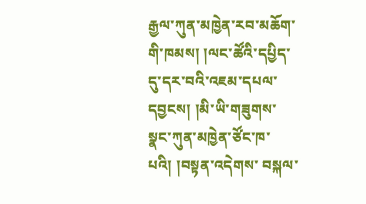རྒྱལ་ཀུན་མཁྱེན་རབ་མཆོག་གི་ཁམས། །ལང་ཚོའི་དཔྱིད་དུ་དར་བའི་འཇམ་དཔལ་དབྱངས། །མི་ཡི་གཟུགས་སྣང་ཀུན་མཁྱེན་ཙོང་ཁ་པའི། །བསྟན་འདེགས་ བསྐལ་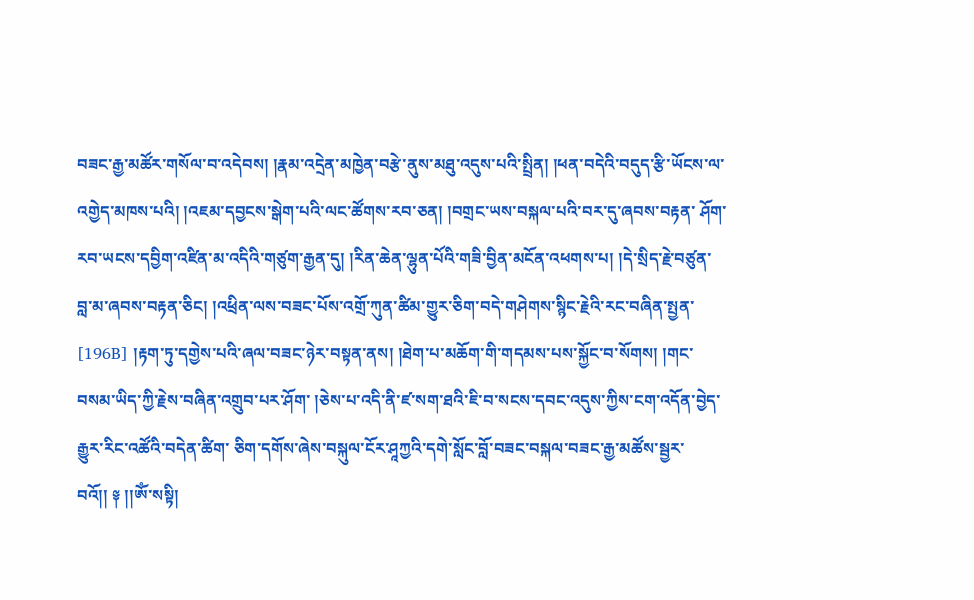བཟང་རྒྱ་མཚོར་གསོལ་བ་འདེབས། །རྣམ་འདྲེན་མཁྱེན་བརྩེ་ནུས་མཐུ་འདུས་པའི་སྤྲིན། །ཕན་བདེའི་བདུད་རྩི་ཡོངས་ལ་འགྱེད་མཁས་པའི། །འཇམ་དབྱངས་སྒེག་པའི་ལང་ཚོགས་རབ་ཅན། །བགྲང་ཡས་བསྐལ་པའི་བར་དུ་ཞབས་བརྟན་ ཤོག་རབ་ཡངས་དབྱིག་འཛིན་མ་འདིའི་གཙུག་རྒྱན་དུ། །རིན་ཆེན་ལྷུན་པོའི་གཟི་བྱིན་མངོན་འཕགས་པ། །དེ་སྲིད་རྗེ་བཙུན་བླ་མ་ཞབས་བརྟན་ཅིང། །འཕྲིན་ལས་བཟང་པོས་འགྲོ་ཀུན་ཚིམ་གྱུར་ཅིག་བདེ་གཤེགས་སྙིང་རྗེའི་རང་བཞིན་སྤྱན་ [196B] །རྟག་ཏུ་དགྱེས་པའི་ཞལ་བཟང་ཉེར་བསྟན་ནས། །ཐེག་པ་མཆོག་གི་གདམས་པས་སྐྱོང་བ་སོགས། །གང་བསམ་ཡིད་ཀྱི་རྗེས་བཞིན་འགྲུབ་པར་ཤོག་ །ཅེས་པ་འདི་ནི་ཛ་སག་ཐའི་ཇི་བ་སངས་དབང་འདུས་ཀྱིས་ངག་འདོན་བྱེད་རྒྱུར་རིང་འཚོའི་བདེན་ཚིག་ ཅིག་དགོས་ཞེས་བསྐུལ་ངོར་ཤཱཀྱའི་དགེ་སློང་བློ་བཟང་བསྐལ་བཟང་རྒྱ་མཚོས་སྦྱར་བའོ།། ༈ །།ཨོཾ་སསྟི།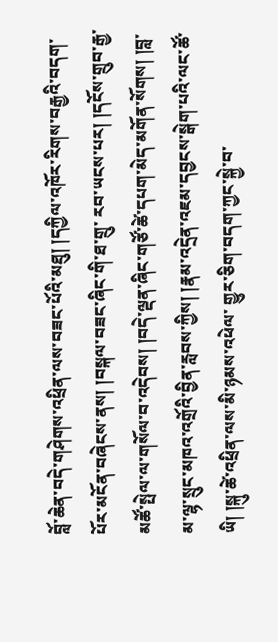བློ་ཆེན་བདེ་གཤེགས་འཕྲིན་ལས་བཟང་པོའི་མཐུ། །དཀྱིལ་འཁོར་རིགས་བརྒྱའི་བདག་པོར་མངོན་བཞེངས་ནས། །བསྐལ་བཟང་ཞིང་གི་ཐ་གྲུ་ རབ་ཡངས་པར། །དངོས་གྲུབ་རྒྱ་མཚོ་སྤེལ་ལ་གསོལ་བ་འདེབས། །བདེ་ལྡན་ཞིང་གཙོ་ཚེ་དཔག་མེད་མགོན་སོགས། །བླ་མ་ལྷ་སྲུང་མཁའ་འགྲོའི་བྱིན་རླབས་ཀྱིས། །རྣམ་འདྲེན་འཇམ་དབྱངས་སྒེག་པའི་ལང་ཚོ་ཡི། །སྐུ་ཚེ་འཕྲིན་ལས་མི་ཉམས་འཕེལ་ གྱུར་ཅིག་བདག་ཀྱང་སྐྱེ་བ་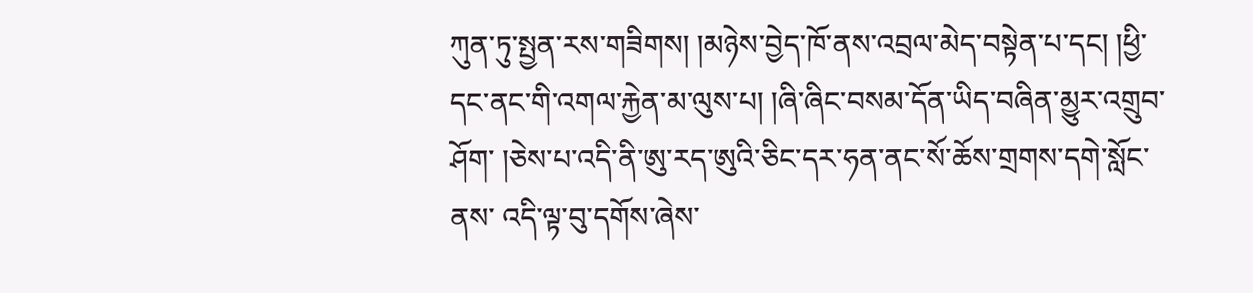ཀུན་ཏུ་སྤྱན་རས་གཟིགས། །མཉེས་བྱེད་ཁོ་ནས་འབྲལ་མེད་བསྟེན་པ་དང། །ཕྱི་དང་ནང་གི་འགལ་རྐྱེན་མ་ལུས་པ། །ཞི་ཞིང་བསམ་དོན་ཡིད་བཞིན་མྱུར་འགྲུབ་ཤོག་ །ཅེས་པ་འདི་ནི་ཨུ་རད་ཨུའི་ཅིང་དར་ཧན་ནང་སོ་ཆོས་གྲགས་དགེ་སློང་ནས་ འདི་ལྟ་བུ་དགོས་ཞེས་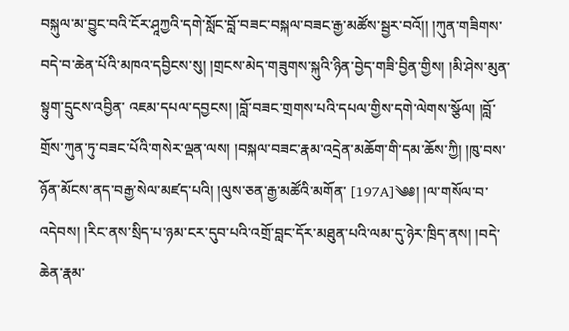བསྐུལ་མ་བྱུང་བའི་ངོར་ཤཱཀྱའི་དགེ་སློང་བློ་བཟང་བསྐལ་བཟང་རྒྱ་མཚོས་སྦྱར་བའོ།། །ཀུན་གཟིགས་བདེ་བ་ཆེན་པོའི་མཁའ་དབྱིངས་སུ། །གྲངས་མེད་གཟུགས་སྐུའི་ཉིན་བྱེད་གཟི་བྱིན་གྱིས། །མི་ཤེས་མུན་སྟུག་དྲུངས་འབྱིན་ འཇམ་དཔལ་དབྱངས། །བློ་བཟང་གྲགས་པའི་དཔལ་གྱིས་དགེ་ལེགས་སྩོལ། །བློ་གྲོས་ཀུན་ཏུ་བཟང་པོའི་གསེར་ལྡན་ལས། །བསྐལ་བཟང་རྣམ་འདྲེན་མཆོག་གི་དམ་ཆོས་ཀྱི། །ཁུ་བས་ཉོན་མོངས་ནད་བརྒྱ་སེལ་མཛད་པའི། །ལུས་ཅན་རྒྱ་མཚོའི་མགོན་ [197A]༄༅། །ལ་གསོལ་བ་འདེབས། །རིང་ནས་སྲིད་པ་ཉམ་ངར་དུབ་པའི་འགྲོ་བླང་དོར་མཐུན་པའི་ལམ་དུ་ཉེར་ཁྲིད་ནས། །བདེ་ཆེན་རྣམ་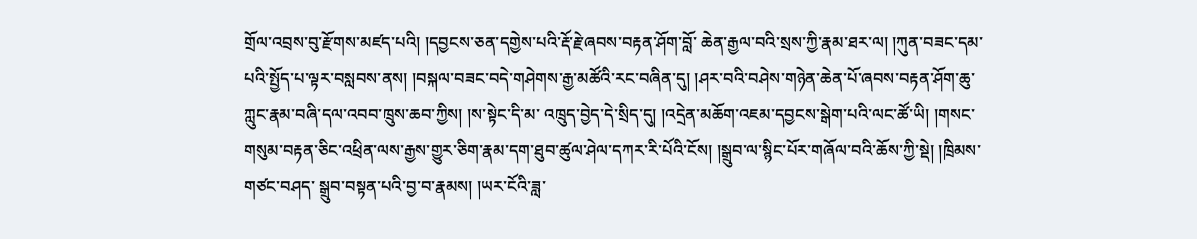གྲོལ་འབྲས་བུ་རྫོགས་མཛད་པའི། །དབྱངས་ཅན་དགྱེས་པའི་རྡོ་རྗེ་ཞབས་བརྟན་ཤོག་བློ་ ཆེན་རྒྱལ་བའི་སྲས་ཀྱི་རྣམ་ཐར་ལ། །ཀུན་བཟང་དམ་པའི་སྤྱོད་པ་ལྟར་བསླབས་ནས། །བསྐལ་བཟང་བདེ་གཤེགས་རྒྱ་མཚོའི་རང་བཞིན་དུ། །ཤར་བའི་བཤེས་གཉེན་ཆེན་པོ་ཞབས་བརྟན་ཤོག་ཆུ་ཀླུང་རྣམ་བཞི་དལ་འབབ་ཁྲུས་ཆབ་ཀྱིས། །ས་སྟེང་དི་མ་ འཁྲུད་བྱེད་དེ་སྲིད་དུ། །འདྲེན་མཆོག་འཇམ་དབྱངས་སྒེག་པའི་ལང་ཚོ་ཡི། །གསང་གསུམ་བརྟན་ཅིང་འཕྲིན་ལས་རྒྱས་གྱུར་ཅིག་རྣམ་དག་ཐུབ་ཚུལ་ཤེལ་དཀར་རི་པོའི་ངོས། །སྒྲུབ་ལ་སྙིང་པོར་གཞོལ་བའི་ཆོས་ཀྱི་སྡེ། །ཁྲིམས་གཙང་བཤད་ སྒྲུབ་བསྟན་པའི་བྱ་བ་རྣམས། །ཡར་ངོའི་ཟླ་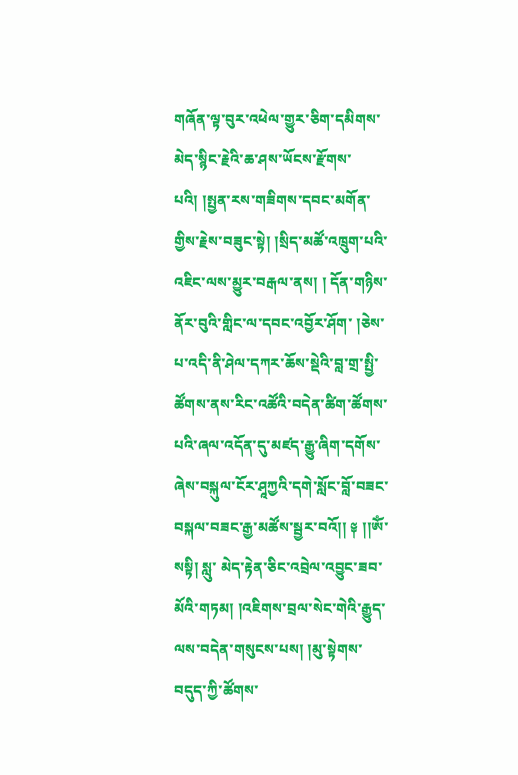གཞོན་ལྟ་བུར་འཕེལ་གྱུར་ཅིག་དམིགས་མེད་སྙིང་རྗེའི་ཆ་ཤས་ཡོངས་རྫོགས་པའི། །སྤྱན་རས་གཟིགས་དབང་མགོན་གྱིས་རྗེས་བཟུང་སྟེ། །སྲིད་མཚོ་འཁྲུག་པའི་འཇིང་ལས་མྱུར་བརྒལ་ནས། ། དོན་གཉིས་ནོར་བུའི་གླིང་ལ་དབང་འབྱོར་ཤོག་ །ཅེས་པ་འདི་ནི་ཤེལ་དཀར་ཆོས་སྡེའི་བླ་གྲ་སྤྱི་ཚོགས་ནས་རིང་འཚོའི་བདེན་ཚིག་ཚོགས་པའི་ཞལ་འདོན་དུ་མཛད་རྒྱུ་ཞིག་དགོས་ཞེས་བསྐུལ་ངོར་ཤཱཀྱའི་དགེ་སློང་བློ་བཟང་བསྐལ་བཟང་རྒྱ་མཚོས་སྦྱར་བའོ།། ༈ །།ཨོཾ་སསྟི། སླུ་ མེད་རྟེན་ཅིང་འབྲེལ་འབྱུང་ཟབ་མོའི་གཏམ། །འཇིགས་བྲལ་སེང་གེའི་རྒྱུད་ལས་བདེན་གསུངས་པས། །མུ་སྟེགས་བདུད་ཀྱི་ཚོགས་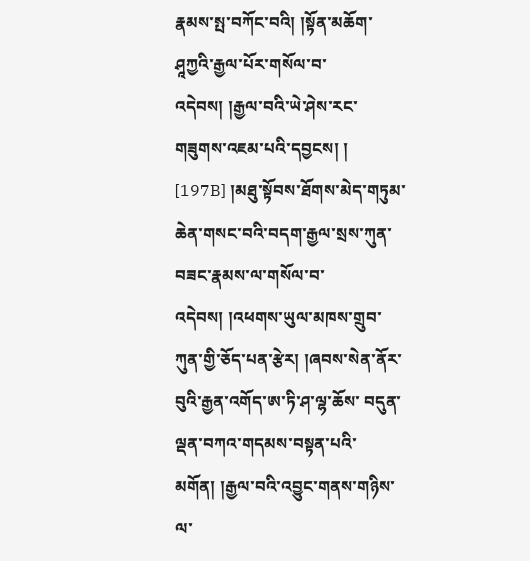རྣམས་སྤ་བཀོང་བའི། །སྟོན་མཆོག་ཤཱཀྱའི་རྒྱལ་པོར་གསོལ་བ་འདེབས། །རྒྱལ་བའི་ཡེ་ཤེས་རང་གཟུགས་འཇམ་པའི་དབྱངས། ། [197B] །མཐུ་སྟོབས་ཐོགས་མེད་གཏུམ་ཆེན་གསང་བའི་བདག་རྒྱལ་སྲས་ཀུན་བཟང་རྣམས་ལ་གསོལ་བ་འདེབས། །འཕགས་ཡུལ་མཁས་གྲུབ་ཀུན་གྱི་ཅོད་པན་རྩེར། །ཞབས་སེན་ནོར་བུའི་རྒྱན་འགོད་ཨ་ཏི་ཤ་ལྷ་ཆོས་ བདུན་ལྡན་བཀའ་གདམས་བསྟན་པའི་མགོན། །རྒྱལ་བའི་འབྱུང་གནས་གཉིས་ལ་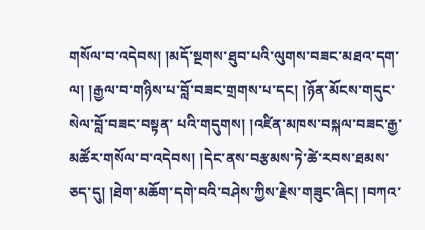གསོལ་བ་འདེབས། །མདོ་སྔགས་ཐུབ་པའི་ལུགས་བཟང་མཐའ་དག་ལ། །རྒྱལ་བ་གཉིས་པ་བློ་བཟང་གྲགས་པ་དང། །ཉོན་མོངས་གདུང་སེལ་བློ་བཟང་བསྟན་ པའི་གདུགས། །འཛིན་མཁས་བསྐལ་བཟང་རྒྱ་མཚོར་གསོལ་བ་འདེབས། །དེང་ནས་བརྩམས་ཏེ་ཚེ་རབས་ཐམས་ཅད་དུ། །ཐེག་མཆོག་དགེ་བའི་བཤེས་ཀྱིས་རྗེས་གཟུང་ཞིང། །བཀའ་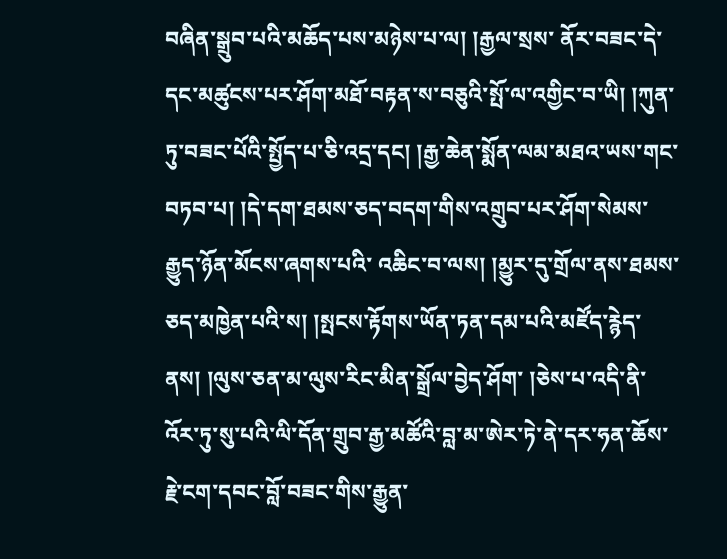བཞིན་སྒྲུབ་པའི་མཆོད་པས་མཉེས་པ་ལ། །རྒྱལ་སྲས་ ནོར་བཟང་དེ་དང་མཚུངས་པར་ཤོག་མཐོ་བརྟན་ས་བཅུའི་སྤོ་ལ་འགྱིང་བ་ཡི། །ཀུན་ཏུ་བཟང་པོའི་སྤྱོད་པ་ཅི་འདྲ་དང། །རྒྱ་ཆེན་སྨོན་ལམ་མཐའ་ཡས་གང་བཏབ་པ། །དེ་དག་ཐམས་ཅད་བདག་གིས་འགྲུབ་པར་ཤོག་སེམས་རྒྱུད་ཉོན་མོངས་ཞགས་པའི་ འཆིང་བ་ལས། །མྱུར་དུ་གྲོལ་ནས་ཐམས་ཅད་མཁྱེན་པའི་ས། །སྤངས་རྟོགས་ཡོན་ཏན་དམ་པའི་མཛོད་རྙེད་ནས། །ལུས་ཅན་མ་ལུས་རིང་མིན་སྒྲོལ་བྱེད་ཤོག་ །ཅེས་པ་འདི་ནི་འོར་ཏུ་སུ་པའི་ལི་དོན་གྲུབ་རྒྱ་མཚོའི་བླ་མ་ཨེར་ཏེ་ནེ་དར་ཧན་ཆོས་རྗེ་ངག་དབང་བློ་བཟང་གིས་རྒྱུན་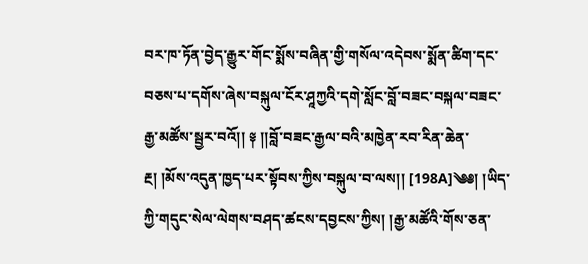བར་ཁ་ཏོན་བྱེད་རྒྱུར་གོང་སྨོས་བཞིན་གྱི་གསོལ་འདེབས་སྨོན་ཚིག་དང་བཅས་པ་དགོས་ཞེས་བསྐུལ་ངོར་ཤཱཀྱའི་དགེ་སློང་བློ་བཟང་བསྐལ་བཟང་རྒྱ་མཚོས་སྦྱར་བའོ།། ༈ །།བློ་བཟང་རྒྱལ་བའི་མཁྱེན་རབ་རིན་ཆེན་རྔ། །མོས་འདུན་ཁྱད་པར་སྟོབས་ཀྱིས་བསྐུལ་བ་ལས།། [198A]༄༅། །ཡིད་ཀྱི་གདུང་སེལ་ལེགས་བཤད་ཚངས་དབྱངས་ཀྱིས། །རྒྱ་མཚོའི་གོས་ཅན་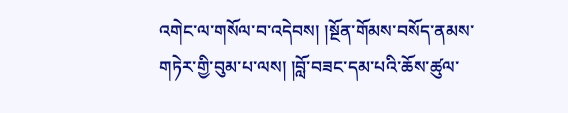འགེང་ལ་གསོལ་བ་འདེབས། །སྔོན་གོམས་བསོད་ནམས་གཏེར་གྱི་བུམ་པ་ལས། །བློ་བཟང་དམ་པའི་ཆོས་ཚུལ་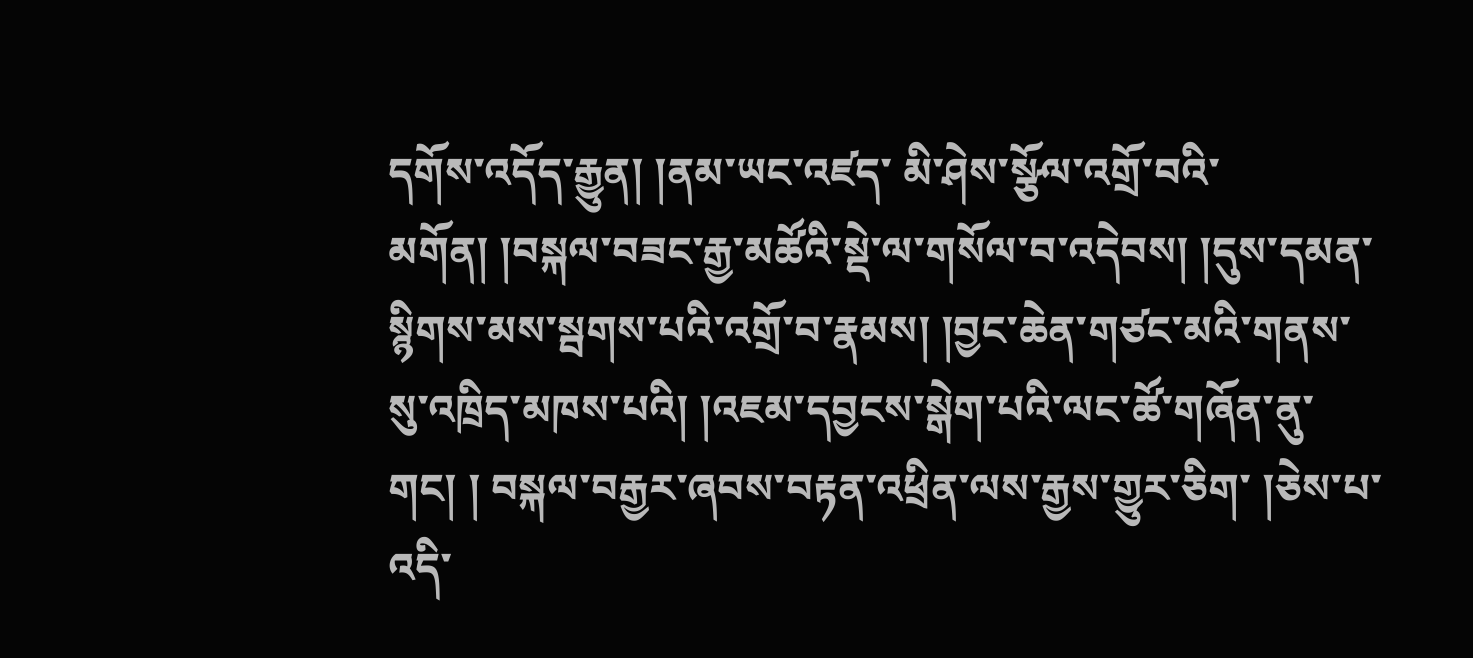དགོས་འདོད་རྒྱུན། །ནམ་ཡང་འཛད་ མི་ཤེས་སྩོལ་འགྲོ་བའི་མགོན། །བསྐལ་བཟང་རྒྱ་མཚོའི་སྡེ་ལ་གསོལ་བ་འདེབས། །དུས་དམན་སྙིགས་མས་སྦགས་པའི་འགྲོ་བ་རྣམས། །བྱང་ཆེན་གཙང་མའི་གནས་སུ་འཁྲིད་མཁས་པའི། །འཇམ་དབྱངས་སྒེག་པའི་ལང་ཚོ་གཞོན་ནུ་གང། ། བསྐལ་བརྒྱར་ཞབས་བརྟན་འཕྲིན་ལས་རྒྱས་གྱུར་ཅིག་ །ཅེས་པ་འདི་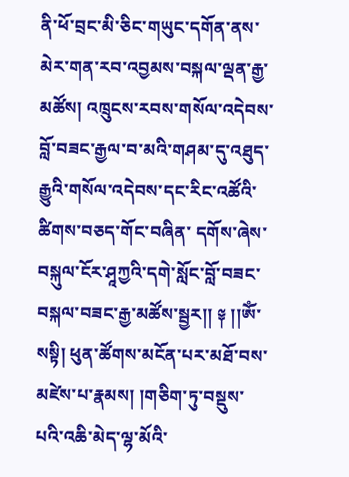ནི་ཕོ་བྲང་མི་ཅིང་གཡུང་དགོན་ནས་མེར་གན་རབ་འབྱམས་བསྐལ་ལྡན་རྒྱ་མཚོས། འཁྲུངས་རབས་གསོལ་འདེབས་བློ་བཟང་རྒྱལ་བ་མའི་གཤམ་དུ་འཐུད་རྒྱུའི་གསོལ་འདེབས་དང་རིང་འཚོའི་ཚིགས་བཅད་གོང་བཞིན་ དགོས་ཞེས་བསྐུལ་ངོར་ཤཱཀྱའི་དགེ་སློང་བློ་བཟང་བསྐལ་བཟང་རྒྱ་མཚོས་སྦྱར།། ༈ །།ཨོཾ་སསྟི། ཕུན་ཚོགས་མངོན་པར་མཐོ་བས་མཛེས་པ་རྣམས། །གཅིག་ཏུ་བསྡུས་པའི་འཆི་མེད་ལྷ་མོའི་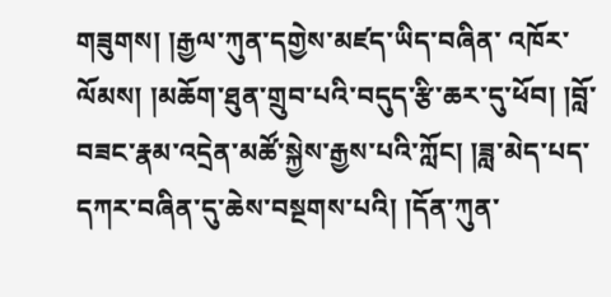གཟུགས། །རྒྱལ་ཀུན་དགྱེས་མཛད་ཡིད་བཞིན་ འཁོར་ལོམས། །མཆོག་ཐུན་གྲུབ་པའི་བདུད་རྩི་ཆར་དུ་ཕོབ། །བློ་བཟང་རྣམ་འདྲེན་མཚོ་སྐྱེས་རྒྱས་པའི་ཀློང། །ཟླ་མེད་པད་དཀར་བཞིན་དུ་ཆེས་བསྔགས་པའི། །དོན་ཀུན་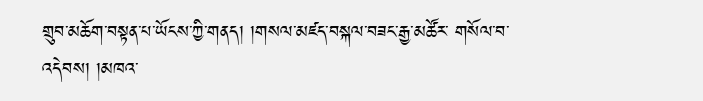གྲུབ་མཆོག་བསྟན་པ་ཡོངས་ཀྱི་གནད། །གསལ་མཛད་བསྐལ་བཟང་རྒྱ་མཚོར་ གསོལ་བ་འདེབས། །མཁའ་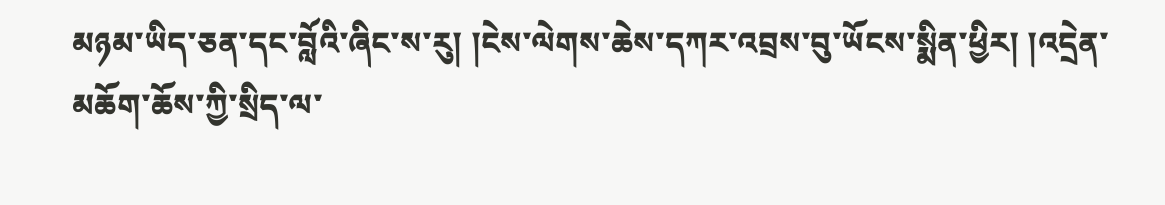མཉམ་ཡིད་ཅན་དང་བློའི་ཞིང་ས་རུ། །ངེས་ལེགས་ཆེས་དཀར་འབྲས་བུ་ཡོངས་སྨིན་ཕྱིར། །འདྲེན་མཆོག་ཆོས་ཀྱི་སྲིད་ལ་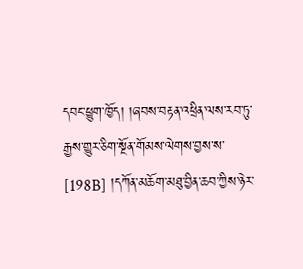དབང་ཕྱུག་ཁྱོད། །ཞབས་བརྟན་འཕྲིན་ལས་རབ་ཏུ་རྒྱས་གྱུར་ཅིག་སྔོན་གོམས་ལེགས་བྱས་ས་ [198B] །དཀོན་མཆོག་མཐུ་བྱིན་ཆབ་ཀྱིས་ཉེར་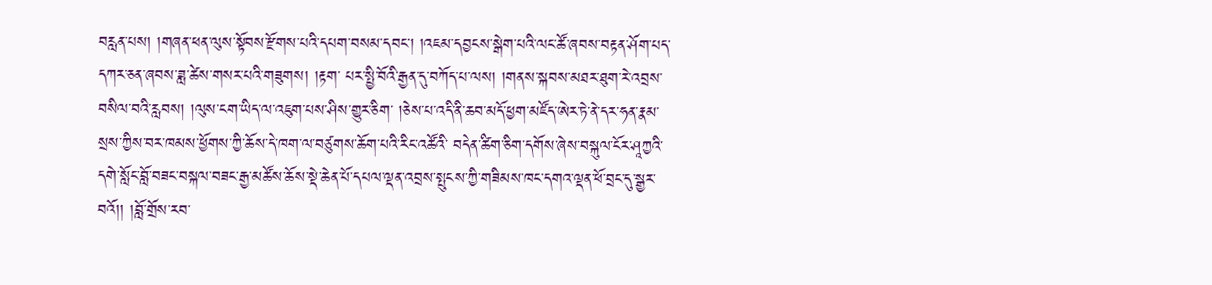བརླན་པས། །གཞན་ཕན་ལུས་སྟོབས་རྫོགས་པའི་དཔག་བསམ་དབང། །འཇམ་དབྱངས་སྒེག་པའི་ལང་ཚོ་ཞབས་བརྟན་ཤོག་པད་དཀར་ཅན་ཞབས་ཟླ་ཚེས་གསར་པའི་གཟུགས། །རྟག་ པར་སྤྱི་བོའི་རྒྱན་དུ་བཀོད་པ་ལས། །གནས་སྐབས་མཐར་ཐུག་རེ་འབྲས་བསིལ་བའི་རླབས། །ལུས་ངག་ཡིད་ལ་འཇུག་པས་ཤིས་གྱུར་ཅིག་ །ཅེས་པ་འདི་ནི་ཆབ་མདོ་ཕྱག་མཛོད་ཨེར་ཏེ་ནེ་དར་ཧན་རྣམ་སྲས་ཀྱིས་བར་ཁམས་ཕྱོགས་ཀྱི་ཆོས་དེ་ཁག་ལ་བཙུགས་ཆོག་པའི་རིང་འཚོའི་ བདེན་ཚིག་ཅིག་དགོས་ཞེས་བསྐུལ་ངོར་ཤཱཀྱའི་དགེ་སློང་བློ་བཟང་བསྐལ་བཟང་རྒྱ་མཚོས་ཆོས་སྡེ་ཆེན་པོ་དཔལ་ལྡན་འབྲས་སྤུངས་ཀྱི་གཟིམས་ཁང་དགའ་ལྡན་ཕོ་བྲང་དུ་སྒྱར་བའོ།། །བློ་གྲོས་རབ་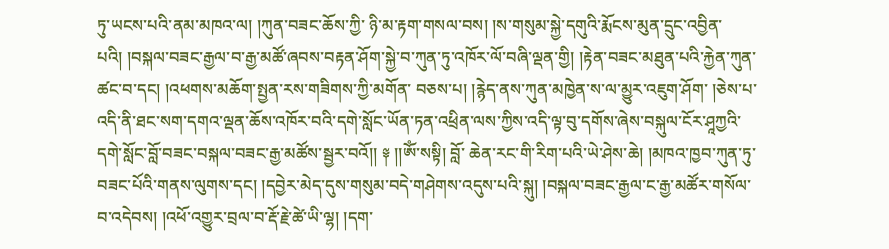ཏུ་ཡངས་པའི་ནམ་མཁའ་ལ། །ཀུན་བཟང་ཆོས་ཀྱི་ ཉི་མ་རྟག་གསལ་བས། །ས་གསུམ་སྐྱེ་དགུའི་རྨོངས་མུན་དྲུང་འབྱིན་པའི། །བསྐལ་བཟང་རྒྱལ་བ་རྒྱ་མཚོ་ཞབས་བརྟན་ཤོག་སྐྱེ་བ་ཀུན་ཏུ་འཁོར་ལོ་བཞི་ལྡན་གྱི། །རྟེན་བཟང་མཐུན་པའི་རྐྱེན་ཀུན་ཚང་བ་དང། །འཕགས་མཆོག་སྤྱན་རས་གཟིགས་ཀྱི་མགོན་ བཅས་པ། །རྙེད་ནས་ཀུན་མཁྱེན་ས་ལ་མྱུར་འཇུག་ཤོག་ །ཅེས་པ་འདི་ནི་ཐང་སག་དགའ་ལྡན་ཆོས་འཁོར་བའི་དགེ་སློང་ཡོན་ཏན་འཕྲིན་ལས་ཀྱིས་འདི་ལྟ་བུ་དགོས་ཞེས་བསྐུལ་ངོར་ཤཱཀྱའི་དགེ་སློང་བློ་བཟང་བསྐལ་བཟང་རྒྱ་མཚོས་སྦྱར་བའོ།། ༈ །།ཨོཾ་སསྟི། བློ་ ཆེན་རང་གི་རིག་པའི་ཡེ་ཤེས་ཆེ། །མཁའ་ཁྱབ་ཀུན་ཏུ་བཟང་པོའི་གནས་ལུགས་དང། །དབྱེར་མེད་དུས་གསུམ་བདེ་གཤེགས་འདུས་པའི་སྐུ། །བསྐལ་བཟང་རྒྱལ་ང་རྒྱ་མཚོར་གསོལ་བ་འདེབས། །འཕོ་འགྱུར་བྲལ་བ་རྡོ་རྗེ་ཚེ་ཡི་ལྷ། །དག་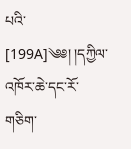པའི་ [199A]༄༅། །དཀྱིལ་འཁོར་ཆེ་དང་རོ་གཅིག་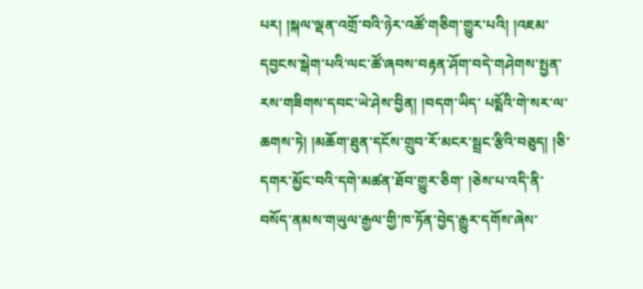པར། །སྐལ་ལྡན་འགྲོ་བའི་ཉེར་འཚོ་གཅིག་གྱུར་པའི། །འཇམ་དབྱངས་སྒེག་པའི་ལང་ཚོ་ཞབས་བརྟན་ཤོག་བདེ་གཤེགས་སྤྱན་རས་གཟིགས་དབང་ཡེ་ཤེས་བྱིན། །བདག་ཡིད་ པདྨོའི་གེ་སར་ལ་ཆགས་ཏེ། །མཆོག་ཐུན་དངོས་གྲུབ་རོ་མངར་སྦྲང་རྩིའི་བཅུད། །ཅི་དགར་མྱོང་བའི་དགེ་མཚན་ཐོབ་གྱུར་ཅིག་ །ཅེས་པ་འདི་ནི་བསོད་ནམས་གཡུལ་རྒྱལ་གྱི་ཁ་ཏོན་བྱེད་རྒྱུར་དགོས་ཞེས་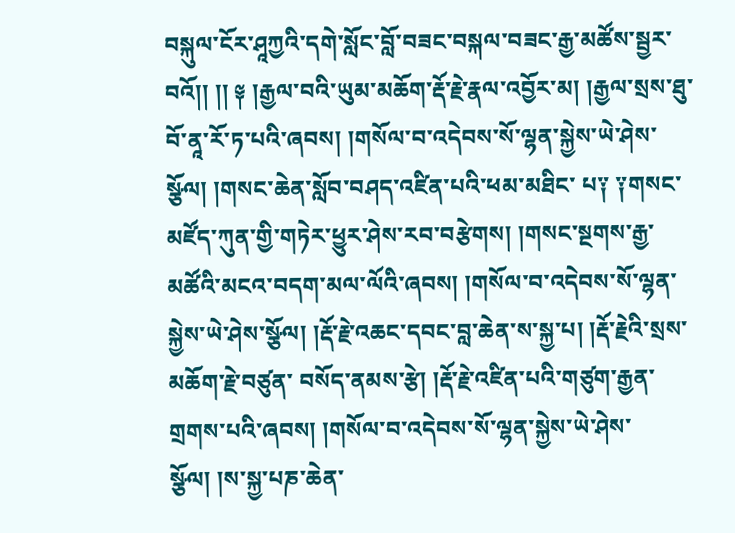བསྐུལ་ངོར་ཤཱཀྱའི་དགེ་སློང་བློ་བཟང་བསྐལ་བཟང་རྒྱ་མཚོས་སྦྱར་བའོ།། །། ༈ །རྒྱལ་བའི་ཡུམ་མཆོག་རྡོ་རྗེ་རྣལ་འབྱོར་མ། །རྒྱལ་སྲས་ཐུ་བོ་ནཱ་རོ་ཏ་པའི་ཞབས། །གསོལ་བ་འདེབས་སོ་ལྷན་སྐྱེས་ཡེ་ཤེས་སྩོལ། །གསང་ཆེན་སློབ་བཤད་འཛིན་པའི་ཕམ་མཐིང་ པ༑ ༑གསང་མཛོད་ཀུན་གྱི་གཏེར་ཕྱུར་ཤེས་རབ་བརྩེགས། །གསང་སྔགས་རྒྱ་མཚོའི་མངའ་བདག་མལ་ལོའི་ཞབས། །གསོལ་བ་འདེབས་སོ་ལྷན་སྐྱེས་ཡེ་ཤེས་སྩོལ། །རྡོ་རྗེ་འཆང་དབང་བླ་ཆེན་ས་སྐྱ་པ། །རྡོ་རྗེའི་སྲས་མཆོག་རྗེ་བཙུན་ བསོད་ནམས་རྩེ། །རྡོ་རྗེ་འཛིན་པའི་གཙུག་རྒྱན་གྲགས་པའི་ཞབས། །གསོལ་བ་འདེབས་སོ་ལྷན་སྐྱེས་ཡེ་ཤེས་སྩོལ། །ས་སྐྱ་པཎ་ཆེན་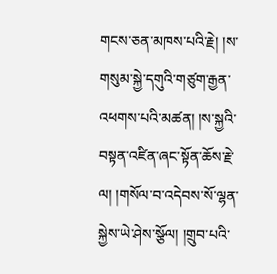གངས་ཅན་མཁས་པའི་རྗེ། །ས་གསུམ་སྐྱེ་དགུའི་གཙུག་རྒྱན་འཕགས་པའི་མཚན། །ས་སྐྱའི་ བསྟན་འཛིན་ཞང་སྟོན་ཆོས་རྗེ་ལ། །གསོལ་བ་འདེབས་སོ་ལྷན་སྐྱེས་ཡེ་ཤེས་སྩོལ། །གྲུབ་པའི་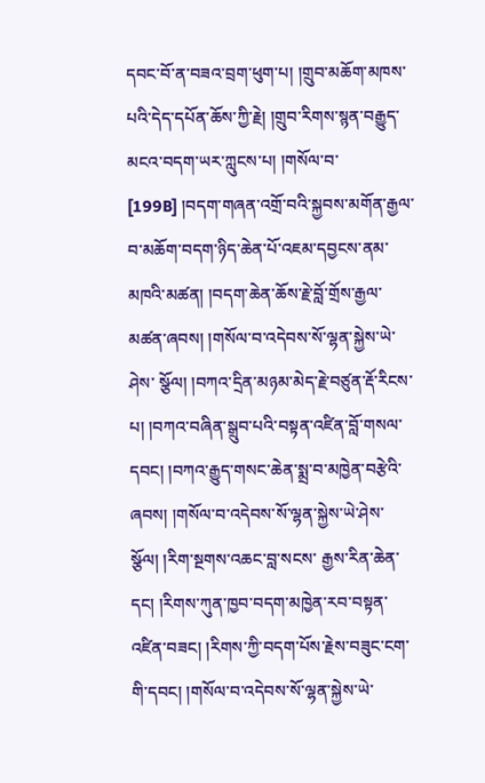དབང་བོ་ན་བཟའ་བྲག་ཕུག་པ། །གྲུབ་མཆོག་མཁས་པའི་དེད་དཔོན་ཆོས་ཀྱི་རྗེ། །གྲུབ་རིགས་སྙན་བརྒྱུད་མངའ་བདག་ཡར་ཀླུངས་པ། །གསོལ་བ་ [199B] །བདག་གཞན་འགྲོ་བའི་སྐྱབས་མགོན་རྒྱལ་བ་མཆོག་བདག་ཉིད་ཆེན་པོ་འཇམ་དབྱངས་ནམ་མཁའི་མཚན། །བདག་ཆེན་ཆོས་རྗེ་བློ་གྲོས་རྒྱལ་མཚན་ཞབས། །གསོལ་བ་འདེབས་སོ་ལྷན་སྐྱེས་ཡེ་ཤེས་ སྩོལ། །བཀའ་དྲིན་མཉམ་མེད་རྗེ་བཙུན་རྡོ་རིངས་པ། །བཀའ་བཞིན་སྒྲུབ་པའི་བསྟན་འཛིན་བློ་གསལ་དབང། །བཀའ་རྒྱུད་གསང་ཆེན་སྨྲ་བ་མཁྱེན་བརྩེའི་ཞབས། །གསོལ་བ་འདེབས་སོ་ལྷན་སྐྱེས་ཡེ་ཤེས་སྩོལ། །རིག་སྔགས་འཆང་བླ་སངས་ རྒྱས་རིན་ཆེན་དང། །རིགས་ཀུན་ཁྱབ་བདག་མཁྱེན་རབ་བསྟན་འཛིན་བཟང། །རིགས་ཀྱི་བདག་པོས་རྗེས་བཟུང་ངག་གི་དབང། །གསོལ་བ་འདེབས་སོ་ལྷན་སྐྱེས་ཡེ་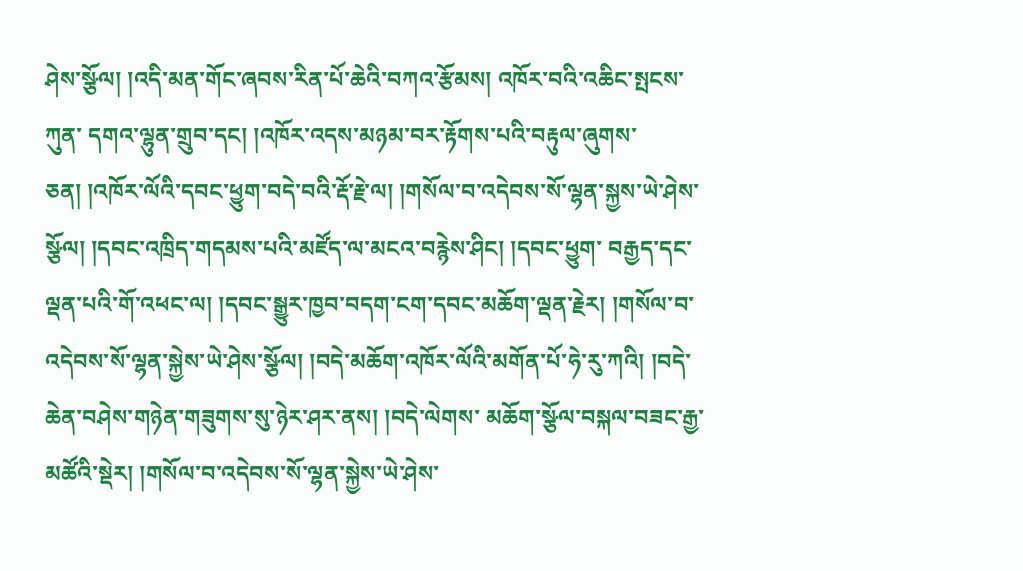ཤེས་སྩོལ། །འདི་མན་གོང་ཞབས་རིན་པོ་ཆེའི་བཀའ་རྩོམས། འཁོར་བའི་འཆིང་སྤངས་ཀུན་ དགའ་ལྷུན་གྲུབ་དང། །འཁོར་འདས་མཉམ་བར་རྟོགས་པའི་བརྟུལ་ཞུགས་ཅན། །འཁོར་ལོའི་དབང་ཕྱུག་བདེ་བའི་རྡོ་རྗེ་ལ། །གསོལ་བ་འདེབས་སོ་ལྷན་སྐྱས་ཡེ་ཤེས་སྩོལ། །དབང་འཁྲིད་གདམས་པའི་མཛོད་ལ་མངའ་བརྙེས་ཤིང། །དབང་ཕྱུག་ བརྒྱད་དང་ལྡན་པའི་གོ་འཕང་ལ། །དབང་སྒྱུར་ཁྱབ་བདག་ངག་དབང་མཆོག་ལྡན་རྗེར། །གསོལ་བ་འདེབས་སོ་ལྷན་སྐྱེས་ཡེ་ཤེས་སྩོལ། །བདེ་མཆོག་འཁོར་ལོའི་མགོན་པོ་ཧེ་རུ་ཀའི། །བདེ་ཆེན་བཤེས་གཉེན་གཟུགས་སུ་ཉེར་ཤར་ནས། །བདེ་ལེགས་ མཆོག་སྩོལ་བསྐལ་བཟང་རྒྱ་མཚོའི་སྡེར། །གསོལ་བ་འདེབས་སོ་ལྷན་སྐྱེས་ཡེ་ཤེས་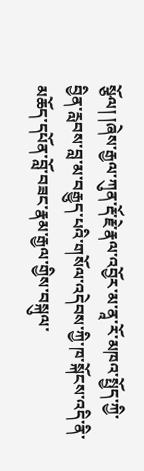སྩོལ། །ཞེས་རྒྱལ་ཀུན་རྡོ་རྗེ་རྣལ་འབྱོར་མ་ནཱ་རོ་མཁའ་སྤྱོད་ཀྱི་བྱིན་རླབས་བླ་མ་བརྒྱུད་པའི་གསོལ་འདེབས་ཀྱི་ཁ་སྐོངས་འདི་ནི་མཆོད་དཔོན་བློ་བཟང་རྣམ་རྒྱལ་གྱིས་བསྐུལ་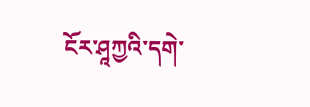ངོར་ཤཱཀྱའི་དགེ་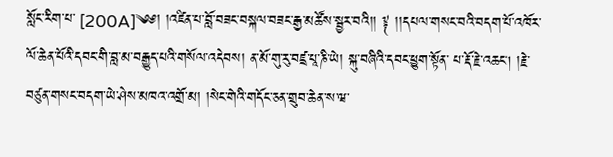སློང་རིག་པ་ [200A]༄༅། །འཛིན་པ་བློ་བཟང་བསྐལ་བཟང་རྒྱ་མཚོས་སྦྱར་བའི།། ༈ །།དཔལ་གསང་བའི་བདག་པོ་འཁོར་ལོ་ཆེན་པོའི་དབང་གི་བླ་མ་བརྒྱུད་པའི་གསོལ་འདེབས། ན་མོ་གུ་རུ་བཛྲ་པཱ་ཎི་ཡེ། སྐུ་བཞིའི་དབང་ཕྱུག་སྟོན་ པ་རྡོ་རྗེ་འཆང། །རྗེ་བཙུན་གསང་བདག་ཡེ་ཤེས་མཁའ་འགྲོ་མ། །སེང་གེའི་གདོང་ཅན་གྲུབ་ཆེན་ས་ཝ་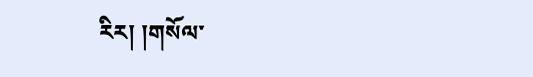རིར། །གསོལ་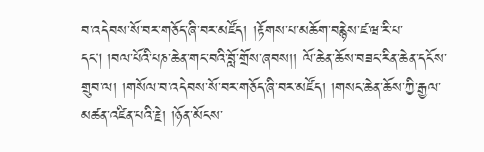བ་འདེབས་སོ་བར་གཅོད་ཞི་བར་མཛོད། །རྟོགས་པ་མཆོག་བརྙེས་ཛ་ཝ་རི་པ་དང། །བལ་པོའི་པཎ་ཆེན་གང་བའི་བློ་གྲོས་ཞབས།། ལོ་ཆེན་ཆོས་བཟང་རིན་ཆེན་དངོས་གྲུབ་ལ། །གསོལ་བ་འདེབས་སོ་བར་གཅོད་ཞི་བར་མཛོད། །གསང་ཆེན་ཆོས་ཀྱི་རྒྱལ་མཚན་འཛིན་པའི་རྗེ། །ཉོན་མོངས་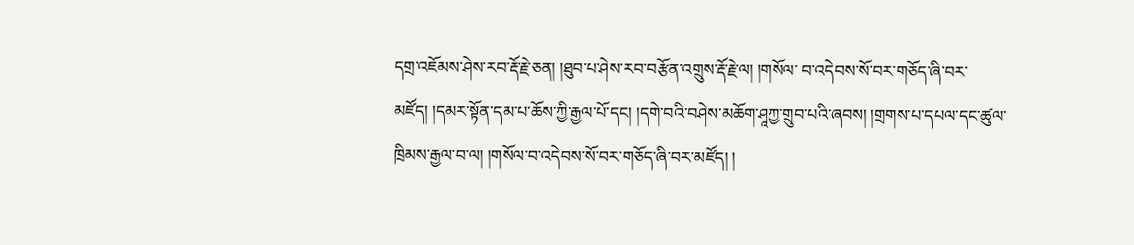དགྲ་འཇོམས་ཤེས་རབ་རྡོ་རྗེ་ཅན། །ཐུབ་པ་ཤེས་རབ་བརྩོན་འགྲུས་རྡོ་རྗེ་ལ། །གསོལ་ བ་འདེབས་སོ་བར་གཅོད་ཞི་བར་མཛོད། །དམར་སྟོན་དམ་པ་ཆོས་ཀྱི་རྒྱལ་པོ་དང། །དགེ་བའི་བཤེས་མཆོག་ཤཱཀྱ་གྲུབ་པའི་ཞབས། །གྲགས་པ་དཔལ་དང་ཚུལ་ཁྲིམས་རྒྱལ་བ་ལ། །གསོལ་བ་འདེབས་སོ་བར་གཅོད་ཞི་བར་མཛོད། །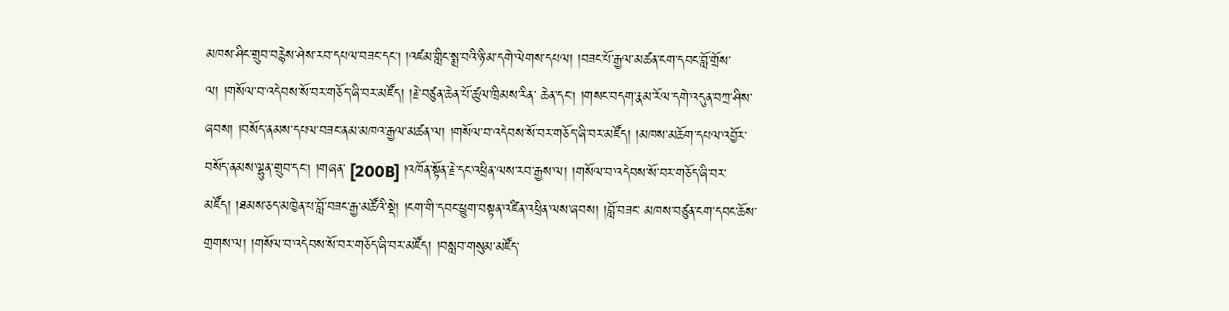མཁས་ཤིང་གྲུབ་བརྙེས་ཤེས་རབ་དཔལ་བཟང་དང། །འཛམ་གླིང་སྨྲ་བའི་ཉི་མ་དགེ་ལེགས་དཔལ། །བཟང་པོ་རྒྱལ་མཚན་ངག་དབང་བློ་གྲོས་ལ། །གསོལ་བ་འདེབས་སོ་བར་གཅོད་ཞི་བར་མཛོད། །རྗེ་བཙུན་ཆེན་པོ་ཚུལ་ཁྲིམས་རིན་ ཆེན་དང། །གསང་བདག་རྣམ་རོལ་དགེ་འདུན་བཀྲ་ཤིས་ཞབས། །བསོད་ནམས་དཔལ་བཟང་ནམ་མཁའ་རྒྱལ་མཚན་ལ། །གསོལ་བ་འདེབས་སོ་བར་གཅོད་ཞི་བར་མཛོད། །མཁས་མཆོག་དཔལ་འབྱོར་བསོད་ནམས་ལྷུན་གྲུབ་དང། །གཞན་ [200B] །འཁོན་སྟོན་རྗེ་དང་འཕྲིན་ལས་རབ་རྒྱས་ལ། །གསོལ་བ་འདེབས་སོ་བར་གཅོད་ཞི་བར་མཛོད། །ཐམས་ཅད་མཁྱེན་པ་བློ་བཟང་རྒྱ་མཚོའི་སྡེ། །ངག་གི་དབང་ཕྱུག་བསྟན་འཛིན་འཕྲིན་ལས་ཞབས། །བློ་བཟང་ མཁས་བཙུན་ངག་དབང་ཆོས་གྲགས་ལ། །གསོལ་བ་འདེབས་སོ་བར་གཅོད་ཞི་བར་མཛོད། །བསླབ་གསུམ་མཛོད་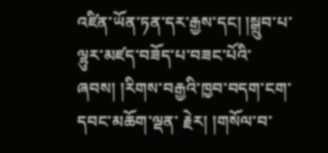འཛིན་ཡོན་ཏན་དར་རྒྱས་དང། །སྒྲུབ་པ་ལྷུར་མཛད་བཟོད་པ་བཟང་པོའི་ཞབས། །རིགས་བརྒྱའི་ཁྱབ་བདག་ངག་དབང་མཆོག་ལྡན་ རྗེར། །གསོལ་བ་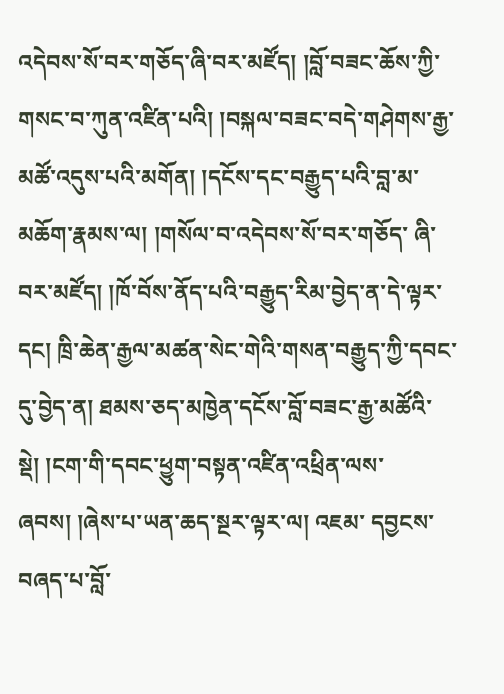འདེབས་སོ་བར་གཅོད་ཞི་བར་མཛོད། །བློ་བཟང་ཆོས་ཀྱི་གསང་བ་ཀུན་འཛིན་པའི། །བསྐལ་བཟང་བདེ་གཤེགས་རྒྱ་མཚོ་འདུས་པའི་མགོན། །དངོས་དང་བརྒྱུད་པའི་བླ་མ་མཆོག་རྣམས་ལ། །གསོལ་བ་འདེབས་སོ་བར་གཅོད་ ཞི་བར་མཛོད། །ཁོ་བོས་ནོད་པའི་བརྒྱུད་རིམ་བྱེད་ན་དེ་ལྟར་དང། ཁྲི་ཆེན་རྒྱལ་མཚན་སེང་གེའི་གསན་བརྒྱུད་ཀྱི་དབང་དུ་བྱེད་ན། ཐམས་ཅད་མཁྱེན་དངོས་བློ་བཟང་རྒྱ་མཚོའི་སྡེ། །ངག་གི་དབང་ཕྱུག་བསྟན་འཛིན་འཕྲིན་ལས་ཞབས། །ཞེས་པ་ཡན་ཆད་སྔར་ལྟར་ལ། འཇམ་ དབྱངས་བཞད་པ་བློ་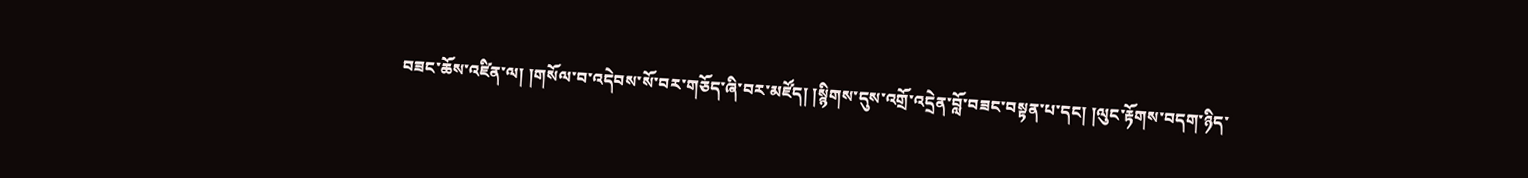བཟང་ཆོས་འཛིན་ལ། །གསོལ་བ་འདེབས་སོ་བར་གཅོད་ཞི་བར་མཛོད། །སྙིགས་དུས་འགྲོ་འདྲེན་བློ་བཟང་བསྟན་པ་དང། །ལུང་རྟོགས་བདག་ཉིད་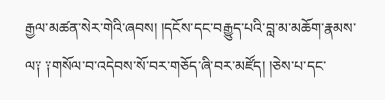རྒྱལ་མཚན་སེར་གེའི་ཞབས། །དངོས་དང་བརྒྱུད་པའི་བླ་མ་མཆོག་རྣམས་ ལ༑ ༑གསོལ་བ་འདེབས་སོ་བར་གཅོད་ཞི་བར་མཛོད། །ཅེས་པ་དང་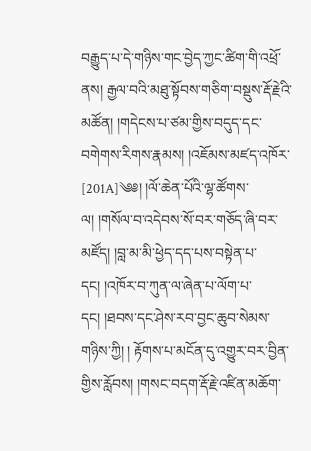བརྒྱུད་པ་དེ་གཉིས་གང་བྱེད་ཀྱང་ཚིག་གི་འཕྲོ་ནས། རྒྱལ་བའི་མཐུ་སྟོབས་གཅིག་བསྡུས་རྡོ་རྗེའི་མཚོན། །གདེངས་པ་ཙམ་གྱིས་བདུད་དང་བགེགས་རིགས་རྣམས། །འཇོམས་མཛད་འཁོར་ [201A]༄༅། །ལོ་ཆེན་པོའི་ལྷ་ཚོགས་ལ། །གསོལ་བ་འདེབས་སོ་བར་གཅོད་ཞི་བར་མཛོད། །བླ་མ་མི་ཕྱེད་དད་པས་བསྟེན་པ་དང། །འཁོར་བ་ཀུན་ལ་ཞེན་པ་ལོག་པ་དང། །ཐབས་དང་ཤེས་རབ་བྱང་ཆུབ་སེམས་གཉིས་ཀྱི། ། རྟོགས་པ་མངོན་དུ་འགྱུར་བར་བྱིན་གྱིས་རློབས། །གསང་བདག་རྡོ་རྗེ་འཛིན་མཆོག་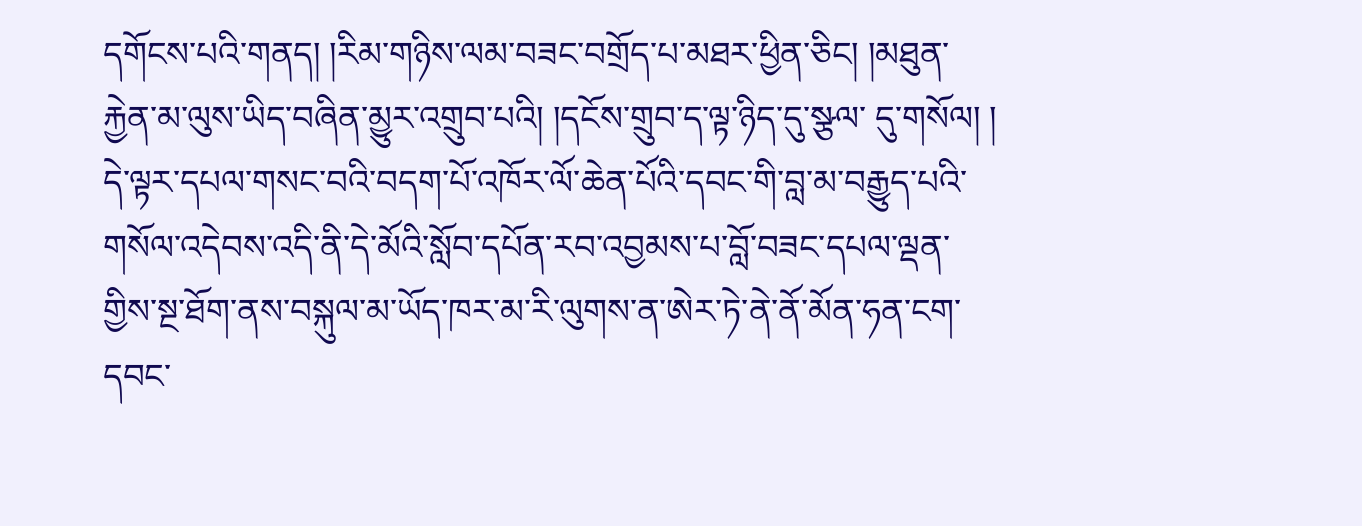དགོངས་པའི་གནད། །རིམ་གཉིས་ལམ་བཟང་བགྲོད་པ་མཐར་ཕྱིན་ཅིང། །མཐུན་རྐྱེན་མ་ལུས་ཡིད་བཞིན་མྱུར་འགྲུབ་པའི། །དངོས་གྲུབ་ད་ལྟ་ཉིད་དུ་སྩལ་ དུ་གསོལ། ། དེ་ལྟར་དཔལ་གསང་བའི་བདག་པོ་འཁོར་ལོ་ཆེན་པོའི་དབང་གི་བླ་མ་བརྒྱུད་པའི་གསོལ་འདེབས་འདི་ནི་དེ་མོའི་སློབ་དཔོན་རབ་འབྱམས་པ་བློ་བཟང་དཔལ་ལྡན་གྱིས་སྔ་ཐོག་ནས་བསྐུལ་མ་ཡོད་ཁར་མ་རི་ལུགས་ན་ཨེར་ཏེ་ནེ་ནོ་མོན་ཧན་ངག་དབང་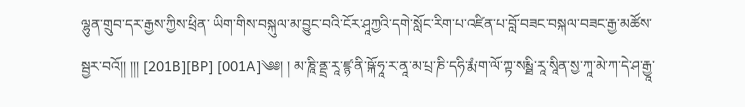ལྷུན་གྲུབ་དར་རྒྱས་ཀྱིས་ཕྲིན་ ཡིག་གིས་བསྐུལ་མ་བྱུང་བའི་ངོར་ཤཱཀྱའི་དགེ་སློང་རིག་པ་འཛིན་པ་བློ་བཟང་བསྐལ་བཟང་རྒྱ་མཚོས་སྦྱར་བའོ།། །།། [201B][BP] [001A]༄༅། ། མ་ཎཱི་ནྡྲ་རཱ་ཛྙ་ནི་ཥྐོ་ཧཱ་ར་ནཱ་མ་པྲ་ཎི་དཧི་རྨཾ་ག་ལོ་ཀྟ་སརྶྠི་རཱ་སཱིན་སྱ་ཀཱ་མེ་ཀ་དེ་ཤ་རྒྱཱ་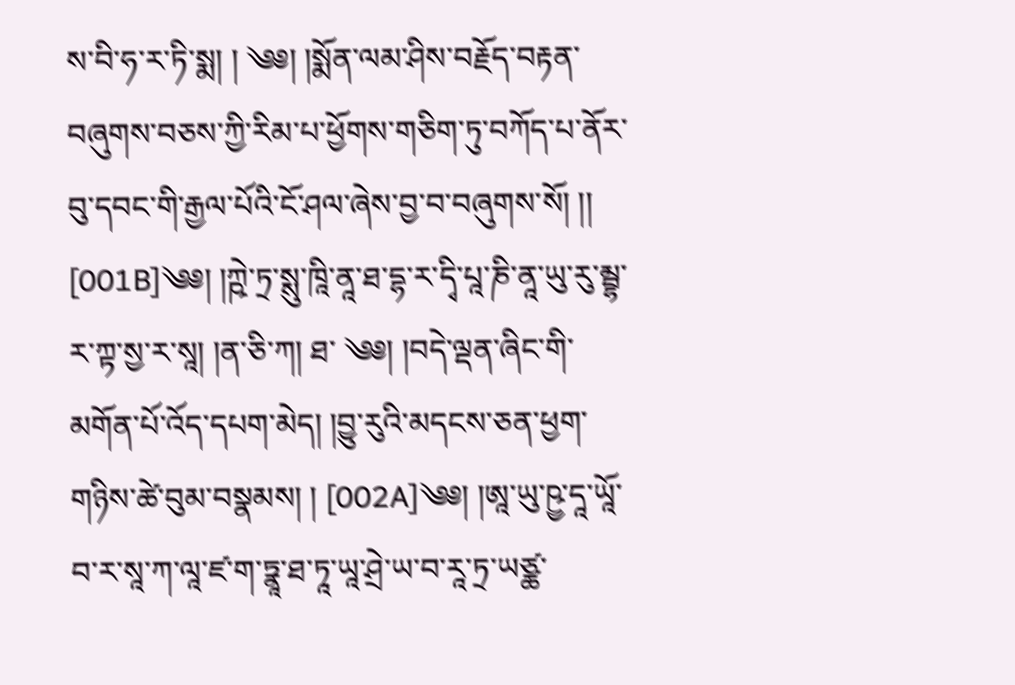ས་བི་ཧ་ར་ཏི་སྨ། ། ༄༅། །སྨོན་ལམ་ཤིས་བརྗོད་བརྟན་བཞུགས་བཅས་ཀྱི་རིམ་པ་ཕྱོགས་གཅིག་ཏུ་བཀོད་པ་ནོར་བུ་དབང་གི་རྒྱལ་པོའི་ངོ་ཤལ་ཞེས་བྱ་བ་བཞུགས་སོ། །། [001B]༄༅། །ཀྵེ་ཏྲ་སྶུ་ཁཱི་ནཱ་ཐ་དྷ་ར་དྭི་པཱ་ཎི་ནཱ་ཡུ་རུ་མྦྷ་ར་ཀྟ་སྱ་ར་སཱ། །ན་ཅི་ཀ། ཐ་ ༄༅། །བདེ་ལྡན་ཞིང་གི་མགོན་པོ་འོད་དཔག་མེད། །བྱུ་རུའི་མདངས་ཅན་ཕྱག་གཉིས་ཚེ་བུམ་བསྣམས། ། [002A]༄༅། །ཨཱ་ཡུ་ཥྱ་དཱ་ཡཱོ་བ་ར་སཱ་ཀ་ལཱ་ཛ་ག་ཏྣཱ་ཐ་ཏཱ་ཡཱ་ཤྲེ་ཡ་བ་རཱ་ཏྲ་ཡཙྪ་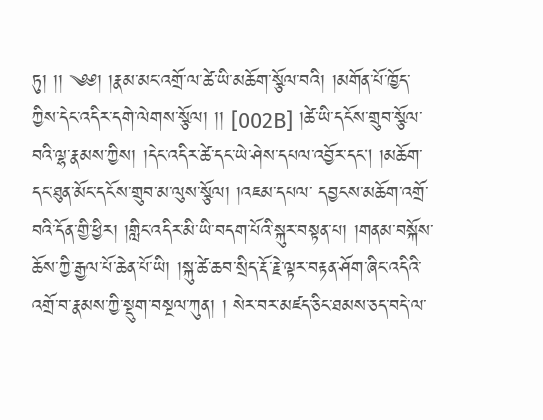ཏུ། །། ༄༅། །རྣམ་མང་འགྲོ་ལ་ཚེ་ཡི་མཆོག་སྩོལ་བའི། །མགོན་པོ་ཁྱོད་ཀྱིས་དེང་འདིར་དགེ་ལེགས་སྩོལ། །། [002B] །ཚེ་ཡི་དངོས་གྲུབ་སྩོལ་བའི་ལྷ་རྣམས་ཀྱིས། །དེང་འདིར་ཚེ་དང་ཡེ་ཤེས་དཔལ་འབྱོར་དང། །མཆོག་དང་ཐུན་མོང་དངོས་གྲུབ་མ་ལུས་སྩོལ། །འཇམ་དཔལ་ དབྱངས་མཆོག་འགྲོ་བའི་དོན་གྱི་ཕྱིར། །གླིང་འདིར་མི་ཡི་བདག་པོའི་སྐུར་བསྟན་པ། །གནམ་བསྐོས་ཆོས་ཀྱི་རྒྱལ་པོ་ཆེན་པོ་ཡི། །སྐུ་ཚེ་ཆབ་སྲིད་རྡོ་རྗེ་ལྟར་བརྟན་ཤོག་ཞིང་འདིའི་འགྲོ་བ་རྣམས་ཀྱི་སྡུག་བསྔལ་ཀུན། ། སེར་བར་མཛད་ཅིང་ཐམས་ཅད་བདེ་ལ་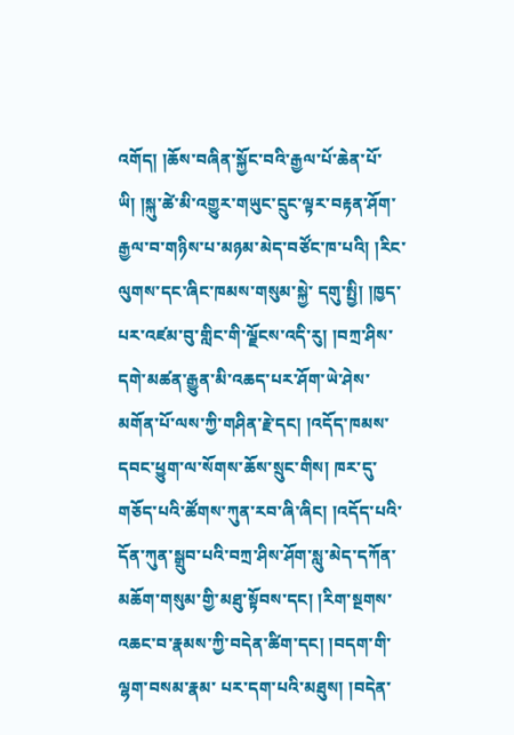འགོད། །ཆོས་བཞིན་སྐྱོང་བའི་རྒྱལ་པོ་ཆེན་པོ་ཡི། །སྐུ་ཚེ་མི་འགྱུར་གཡུང་དྲུང་ལྟར་བརྟན་ཤོག་རྒྱལ་བ་གཉིས་པ་མཉམ་མེད་བཙོང་ཁ་པའི། །རིང་ལུགས་དང་ཞིང་ཁམས་གསུམ་སྐྱེ་ དགུ་སྤྱི། །ཁྱད་པར་འཛམ་བུ་གླིང་གི་ལྗོངས་འདི་རུ། །བཀྲ་ཤིས་དགེ་མཚན་རྒྱུན་མི་འཆད་པར་ཤོག་ཡེ་ཤེས་མགོན་པོ་ལས་ཀྱི་གཤིན་རྗེ་དང། །འདོད་ཁམས་དབང་ཕྱུག་ལ་སོགས་ཆོས་སྲུང་གིས། ཁར་དུ་ གཅོད་པའི་ཚོགས་ཀུན་རབ་ཞི་ཞིང། །འདོད་པའི་དོན་ཀུན་སྒྲུབ་པའི་བཀྲ་ཤིས་ཤོག་སླུ་མེད་དཀོན་མཆོག་གསུམ་གྱི་མཐུ་སྟོབས་དང། །རིག་སྔགས་འཆང་བ་རྣམས་ཀྱི་བདེན་ཚིག་དང། །བདག་གི་ལྷག་བསམ་རྣམ་ པར་དག་པའི་མཐུས། །བདེན་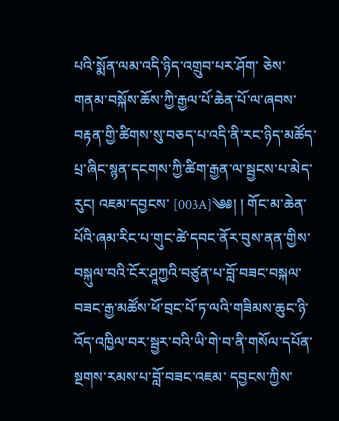པའི་སྨོན་ལམ་འདི་ཉིད་འགྲུབ་པར་ཤོག་ ཅེས་གནམ་བསྐོས་ཆོས་ཀྱི་རྒྱལ་པོ་ཆེན་པོ་ལ་ཞབས་བརྟན་གྱི་ཚིགས་སུ་བཅད་པ་འདི་ནི་རང་ཉིད་མཚོད་པྲ་ཞིང་སྙན་དངགས་ཀྱི་ཚིག་རྒྱན་ལ་སྦྱངས་པ་མེད་རུང། འཇམ་དབྱངས་ [003A]༄༅། ། གོང་མ་ཆེན་པོའི་ཞམ་རིང་པ་གུང་ཚེ་དབང་ནོར་བུས་ནན་གྱིས་བསྐུལ་བའི་ངོར་ཤཱཀྱའི་བཙུན་པ་བློ་བཟང་བསྐལ་བཟང་རྒྱ་མཚོས་ཕོ་བྲང་པོ་ཏ་ལའི་གཟིམས་ཆུང་ཉི་འོད་འཁྱིལ་བར་སྦྱར་བའི་ཡི་གེ་བ་ནི་གསོལ་དཔོན་སྔགས་རམས་པ་བློ་བཟང་འཇམ་ དབྱངས་ཀྱིས་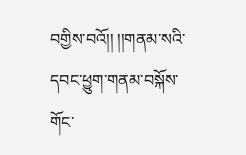བགྱིས་བའོ།། །།གནམ་སའི་དབང་ཕྱུག་གནམ་བསྐོས་གོང་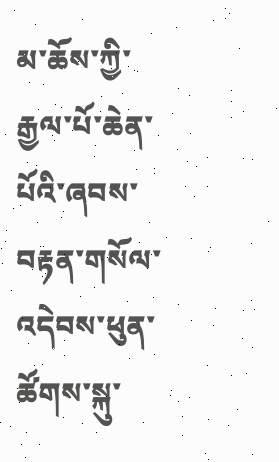མ་ཆོས་ཀྱི་རྒྱལ་པོ་ཆེན་པོའི་ཞབས་བརྟན་གསོལ་འདེབས་ཕུན་ཚོགས་སྐུ་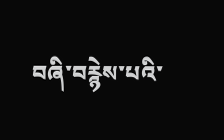བཞི་བརྙེས་པའི་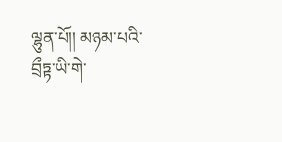ལྷུན་པོ།། མཉམ་པའི་བྲྀཏྟ་ཡི་གེ་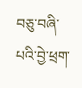བཅུ་བཞི་པའི་བྱེ་ཕྲག་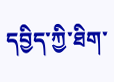དབྱིད་ཀྱི་ཐིག་